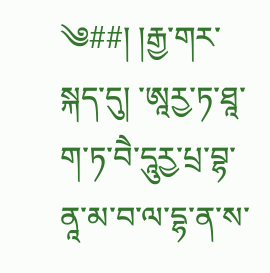༄##། །རྒྱ་གར་སྐད་དུ། ་ཨཱརྱ་ཏ་ཐཱ་ག་ཏ་བཻ་དཱུརྱ་པྲ་བྷ་ནཱ་མ་བ་ལ་དྷ་ན་ས་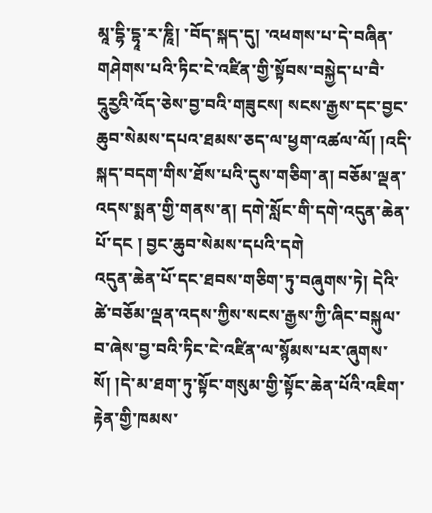མཱ་དྷི་དྷཱ་ར་ཎཱི། ་བོད་སྐད་དུ། ་འཕགས་པ་དེ་བཞིན་གཤེགས་པའི་ཏིང་ངེ་འཛིན་གྱི་སྟོབས་བསྐྱེད་པ་བཻ་དཱུརྱའི་འོད་ཅེས་བྱ་བའི་གཟུངས། སངས་རྒྱས་དང་བྱང་ཆུབ་སེམས་དཔའ་ཐམས་ཅད་ལ་ཕྱག་འཚལ་ལོ། །འདི་སྐད་བདག་གིས་ཐོས་པའི་དུས་གཅིག་ན། བཅོམ་ལྡན་འདས་སྨན་གྱི་གནས་ན། དགེ་སློང་གི་དགེ་འདུན་ཆེན་པོ་དང ། བྱང་ཆུབ་སེམས་དཔའི་དགེ
འདུན་ཆེན་པོ་དང་ཐབས་གཅིག་ཏུ་བཞུགས་ཏེ། དེའི་ཚེ་བཅོམ་ལྡན་འདས་ཀྱིས་སངས་རྒྱས་ཀྱི་ཞིང་བསྐུལ་བ་ཞེས་བྱ་བའི་ཏིང་ངེ་འཛིན་ལ་སྙོམས་པར་ཞུགས་སོ། །དེ་མ་ཐག་ཏུ་སྟོང་གསུམ་གྱི་སྟོང་ཆེན་པོའི་འཇིག་རྟེན་གྱི་ཁམས་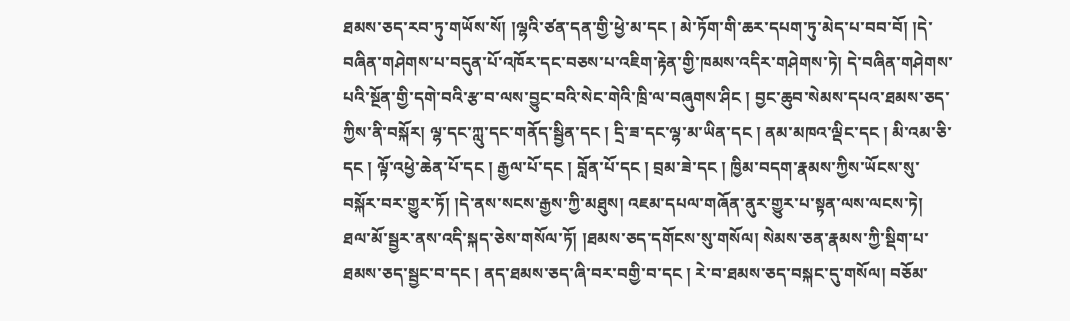ཐམས་ཅད་རབ་ཏུ་གཡོས་སོ། །ལྷའི་ཙན་དན་གྱི་ཕྱེ་མ་དང ། མེ་ཏོག་གི་ཆར་དཔག་ཏུ་མེད་པ་བབ་བོ། །དེ་བཞིན་གཤེགས་པ་བདུན་པོ་འཁོར་དང་བཅས་པ་འཇིག་རྟེན་གྱི་ཁམས་འདིར་གཤེགས་ཏེ། དེ་བཞིན་གཤེགས་པའི་སྔོན་གྱི་དགེ་བའི་རྩ་བ་ལས་བྱུང་བའི་སེང་གེའི་ཁྲི་ལ་བཞུགས་ཤིང ། བྱང་ཆུབ་སེམས་དཔའ་ཐམས་ཅད་ཀྱིས་ནི་བསྐོར། ལྷ་དང་ཀླུ་དང་གནོད་སྦྱིན་དང ། དྲི་ཟ་དང་ལྷ་མ་ཡིན་དང ། ནམ་མཁའ་ལྡིང་དང ། མི་འམ་ཅི་དང ། ལྟོ་འཕྱེ་ཆེན་པོ་དང ། རྒྱལ་པོ་དང ། བློན་པོ་དང ། བྲམ་ཟེ་དང ། ཁྱིམ་བདག་རྣམས་ཀྱིས་ཡོངས་སུ་བསྐོར་བར་གྱུར་ཏོ། །དེ་ནས་སངས་རྒྱས་ཀྱི་མཐུས། འཇམ་དཔལ་གཞོན་ནུར་གྱུར་པ་སྟན་ལས་ལངས་ཏེ། ཐལ་མོ་སྦྱར་ནས་འདི་སྐད་ཅེས་གསོལ་ཏོ། །ཐམས་ཅད་དགོངས་སུ་གསོལ། སེམས་ཅན་རྣམས་ཀྱི་སྡིག་པ་ཐམས་ཅད་སྦྱང་བ་དང ། ནད་ཐམས་ཅད་ཞི་བར་བགྱི་བ་དང ། རེ་བ་ཐམས་ཅད་བསྐང་དུ་གསོལ། བཅོམ་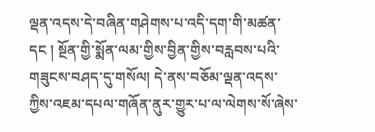ལྡན་འདས་དེ་བཞིན་གཤེགས་པ་འདི་དག་གི་མཚན་དང ། སྔོན་གྱི་སྨོན་ལམ་གྱིས་བྱིན་གྱིས་བརླབས་པའི་གཟུངས་བཤད་དུ་གསོལ། དེ་ནས་བཅོམ་ལྡན་འདས་ཀྱིས་འཇམ་དཔལ་གཞོན་ནུར་གྱུར་པ་ལ་ལེགས་སོ་ཞེས་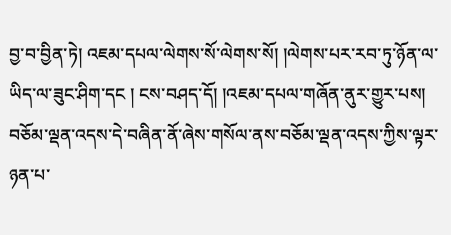བྱ་བ་བྱིན་ཏེ། འཇམ་དཔལ་ལེགས་སོ་ལེགས་སོ། །ལེགས་པར་རབ་ཏུ་ཉོན་ལ་ཡིད་ལ་ཟུང་ཤིག་དང ། ངས་བཤད་དོ། །འཇམ་དཔལ་གཞོན་ནུར་གྱུར་པས། བཅོམ་ལྡན་འདས་དེ་བཞིན་ནོ་ཞེས་གསོལ་ནས་བཅོམ་ལྡན་འདས་ཀྱིས་ལྟར་ཉན་པ་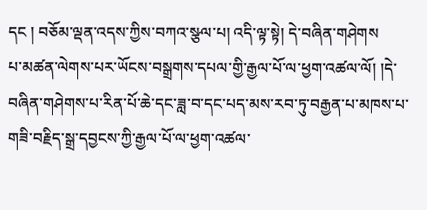དང ། བཅོམ་ལྡན་འདས་ཀྱིས་བཀའ་སྩལ་པ། འདི་ལྟ་སྟེ། དེ་བཞིན་གཤེགས
པ་མཚན་ལེགས་པར་ཡོངས་བསྒྲགས་དཔལ་གྱི་རྒྱལ་པོ་ལ་ཕྱག་འཚལ་ལོ། །དེ་བཞིན་གཤེགས་པ་རིན་པོ་ཆེ་དང་ཟླ་བ་དང་པད་མས་རབ་ཏུ་བརྒྱན་པ་མཁས་པ་གཟི་བརྗིད་སྒྲ་དབྱངས་ཀྱི་རྒྱལ་པོ་ལ་ཕྱག་འཚལ་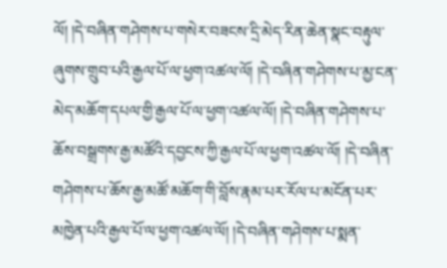ལོ། །དེ་བཞིན་གཤེགས་པ་གསེར་བཟངས་དྲི་མེད་རིན་ཆེན་སྣང་བརྟུལ་ཞུགས་གྲུབ་པའི་རྒྱལ་པོ་ལ་ཕྱག་འཚལ་ལོ། །དེ་བཞིན་གཤེགས་པ་མྱ་ངན་མེད་མཆོག་དཔལ་གྱི་རྒྱལ་པོ་ལ་ཕྱག་འཚལ་ལོ། །དེ་བཞིན་གཤེགས་པ་ཆོས་བསྒྲགས་རྒྱ་མཚོའི་དབྱངས་ཀྱི་རྒྱལ་པོ་ལ་ཕྱག་འཚལ་ལོ། །དེ་བཞིན་གཤེགས་པ་ཆོས་རྒྱ་མཚོ་མཆོག་གི་བློས་རྣམ་པར་རོལ་པ་མངོན་པར་མཁྱེན་པའི་རྒྱལ་པོ་ལ་ཕྱག་འཚལ་ལོ། །དེ་བཞིན་གཤེགས་པ་སྨན་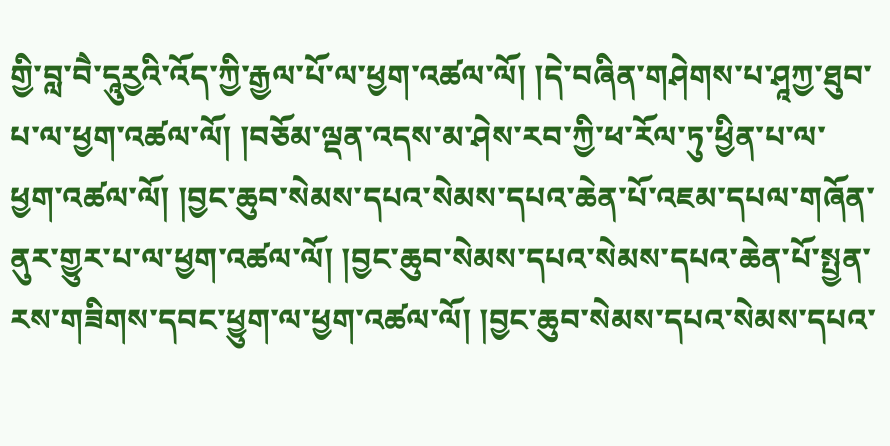གྱི་བླ་བཻ་དཱུརྱའི་འོད་ཀྱི་རྒྱལ་པོ་ལ་ཕྱག་འཚལ་ལོ། །དེ་བཞིན་གཤེགས་པ་ཤཱཀྱ་ཐུབ་པ་ལ་ཕྱག་འཚལ་ལོ། །བཅོམ་ལྡན་འདས་མ་ཤེས་རབ་ཀྱི་ཕ་རོལ་ཏུ་ཕྱིན་པ་ལ་ཕྱག་འཚལ་ལོ། །བྱང་ཆུབ་སེམས་དཔའ་སེམས་དཔའ་ཆེན་པོ་འཇམ་དཔལ་གཞོན་ནུར་གྱུར་པ་ལ་ཕྱག་འཚལ་ལོ། །བྱང་ཆུབ་སེམས་དཔའ་སེམས་དཔའ་ཆེན་པོ་སྤྱན་རས་གཟིགས་དབང་ཕྱུག་ལ་ཕྱག་འཚལ་ལོ། །བྱང་ཆུབ་སེམས་དཔའ་སེམས་དཔའ་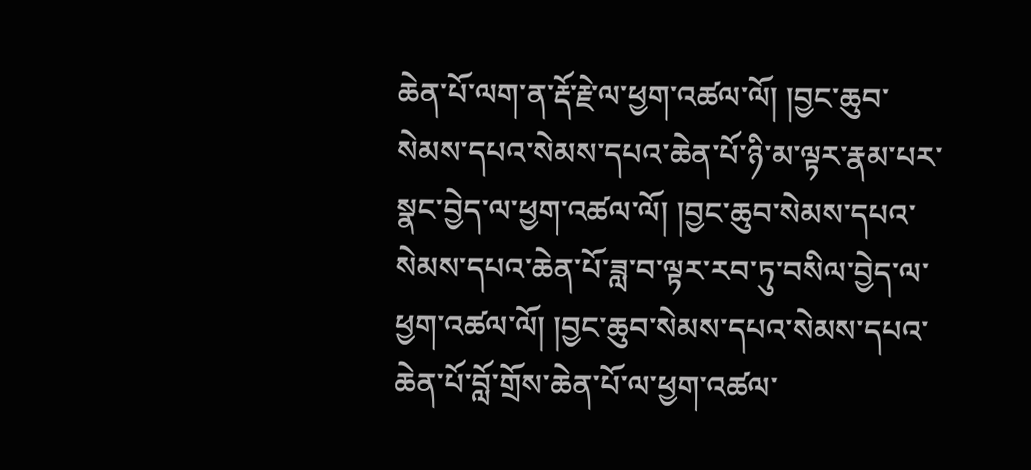ཆེན་པོ་ལག་ན་རྡོ་རྗེ་ལ་ཕྱག་འཚལ་ལོ། །བྱང་ཆུབ་སེམས་དཔའ་སེམས་དཔའ་ཆེན་པོ་ཉི་མ་ལྟར་རྣམ་པར་སྣང་བྱེད་ལ་ཕྱག་འཚལ་ལོ། །བྱང་ཆུབ་སེམས་དཔའ་སེམས་དཔའ་ཆེན་པོ་ཟླ་བ་ལྟར་རབ་ཏུ་བསིལ་བྱེད་ལ་ཕྱག་འཚལ་ལོ། །བྱང་ཆུབ་སེམས་དཔའ་སེམས་དཔའ་ཆེན་པོ་བློ་གྲོས་ཆེན་པོ་ལ་ཕྱག་འཚལ་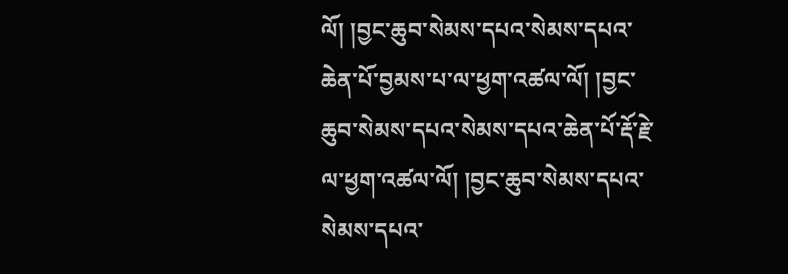ལོ། །བྱང་ཆུབ་སེམས་དཔའ་སེམས་དཔའ་ཆེན་པོ་བྱམས་པ་ལ་ཕྱག་འཚལ་ལོ། །བྱང་ཆུབ་སེམས་དཔའ་སེམས་དཔའ་ཆེན་པོ་རྡོ་རྗེ་ལ་ཕྱག་འཚལ་ལོ། །བྱང་ཆུབ་སེམས་དཔའ་སེམས་དཔའ་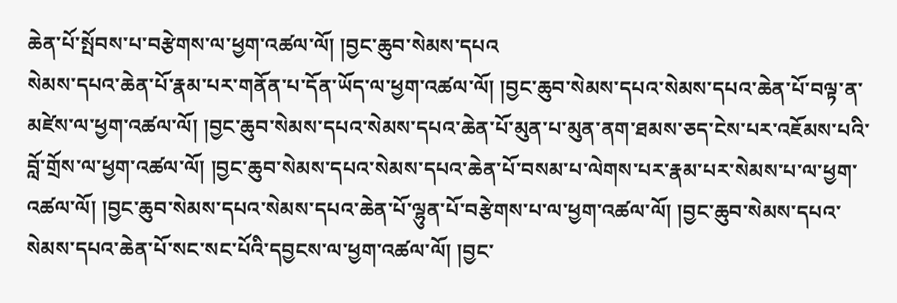ཆེན་པོ་སྤོབས་པ་བརྩེགས་ལ་ཕྱག་འཚལ་ལོ། །བྱང་ཆུབ་སེམས་དཔའ
སེམས་དཔའ་ཆེན་པོ་རྣམ་པར་གནོན་པ་དོན་ཡོད་ལ་ཕྱག་འཚལ་ལོ། །བྱང་ཆུབ་སེམས་དཔའ་སེམས་དཔའ་ཆེན་པོ་བལྟ་ན་མཛེས་ལ་ཕྱག་འཚལ་ལོ། །བྱང་ཆུབ་སེམས་དཔའ་སེམས་དཔའ་ཆེན་པོ་མུན་པ་མུན་ནག་ཐམས་ཅད་ངེས་པར་འཇོམས་པའི་བློ་གྲོས་ལ་ཕྱག་འཚལ་ལོ། །བྱང་ཆུབ་སེམས་དཔའ་སེམས་དཔའ་ཆེན་པོ་བསམ་པ་ལེགས་པར་རྣམ་པར་སེམས་པ་ལ་ཕྱག་འཚལ་ལོ། །བྱང་ཆུབ་སེམས་དཔའ་སེམས་དཔའ་ཆེན་པོ་ལྷུན་པོ་བརྩེགས་པ་ལ་ཕྱག་འཚལ་ལོ། །བྱང་ཆུབ་སེམས་དཔའ་སེམས་དཔའ་ཆེན་པོ་སང་སང་པོའི་དབྱངས་ལ་ཕྱག་འཚལ་ལོ། །བྱང་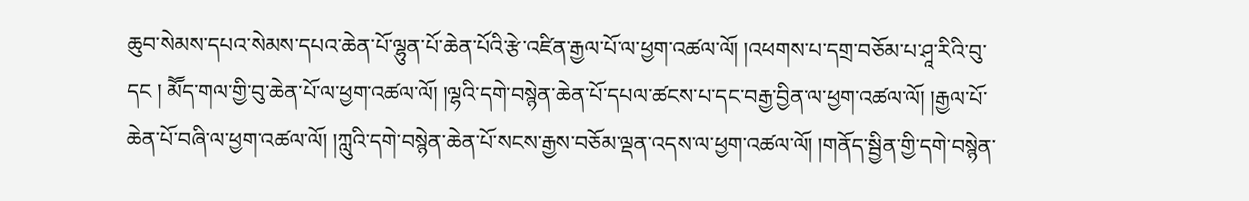ཆུབ་སེམས་དཔའ་སེམས་དཔའ་ཆེན་པོ་ལྷུན་པོ་ཆེན་པོའི་རྩེ་འཛིན་རྒྱལ་པོ་ལ་ཕྱག་འཚལ་ལོ། །འཕགས་པ་དགྲ་བཅོམ་པ་ཤཱ་རིའི་བུ་དང ། མཽད་གལ་གྱི་བུ་ཆེན་པོ་ལ་ཕྱག་འཚལ་ལོ། །ལྷའི་དགེ་བསྙེན་ཆེན་པོ་དཔལ་ཚངས་པ་དང་བརྒྱ་བྱིན་ལ་ཕྱག་འཚལ་ལོ། །རྒྱལ་པོ་ཆེན་པོ་བཞི་ལ་ཕྱག་འཚལ་ལོ། །ཀླུའི་དགེ་བསྙེན་ཆེན་པོ་སངས་རྒྱས་བཅོམ་ལྡན་འདས་ལ་ཕྱག་འཚལ་ལོ། །གནོད་སྦྱིན་གྱི་དགེ་བསྙེན་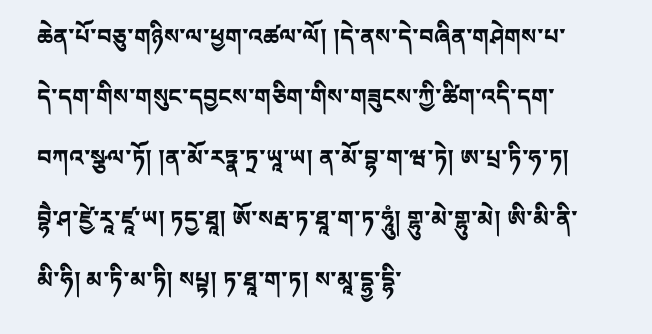ཆེན་པོ་བཅུ་གཉིས་ལ་ཕྱག་འཚལ་ལོ། །དེ་ནས་དེ་བཞིན་གཤེགས་པ་དེ་དག་གིས་གསུང་དབྱངས་གཅིག་གིས་གཟུངས་ཀྱི་ཚིག་འདི་དག་བཀའ་སྩལ་ཏོ། །ན་མོ་རཏྣ་ཏྲ་ཡཱ་ཡ། ན་མོ་བྷ་ག་ཝ་ཏེ། ཨ་པྲ་ཏི་ཧ་ཏ། བྷཻ་ཤ་ཛྱེ་རཱ་ཛཱ་ཡ། ཏདྱ་ཐཱ། ཨོ་སརྦ་ཏ་ཐཱ་ག་ཏ་ཧཱུཾ། གྷུ་མེ་གྷུ་མེ། ཨི་མི་ནི་མི་ཧི། མ་ཏི་མ་ཏི། སཔྟ། ཏ་ཐཱ་ག་ཏ། ས་མཱ་དྷྱ་དྷི་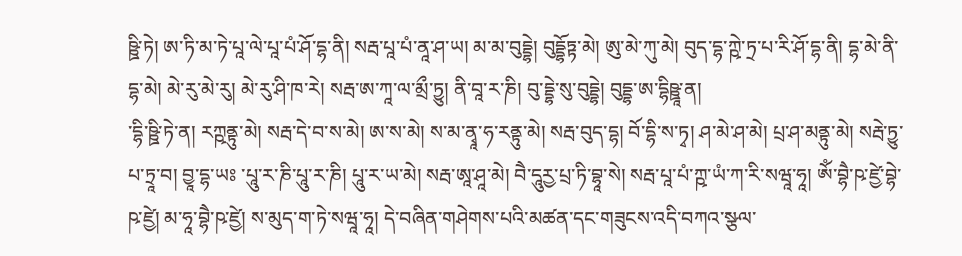ཥྛི་ཏེ། ཨ་ཏི་མ་ཏེ་པཱ་ལེ་པཱ་པཾ་ཤོ་དྷ་ནི། སརྦ་པཱ་པཾ་ནཱ་ཤ་ཡ། མ་མ་བུདྡྷེ། བུདྡྷོཏྟ་མེ། ཨུ་མེ་ཀུ་མེ། བུད་དྷ་ཀྵེ་ཏྲ་པ་རི་ཤོ་དྷ་ནི། དྷ་མེ་ནི་དྷ་མེ། མེ་རུ་མེ་རུ། མེ་རུ་ཤི་ཁ་རེ། སརྦ་ཨ་ཀཱ་ལ་མྲྀ་ཏྱུ། ནི་བཱ་ར་ཎི། བུ་དྡྷེ་སུ་བུདྡྷེ། བུདྡྷ་ཨ་དྷིཥྛཱ་ན།
་དྷི་ཥྛི་ཏེ་ན། རཀྵནྟུ་མེ། སརྦ་དེ་བ་ས་མེ། ཨ་ས་མེ། ས་མ་ནྭཱ་ཧ་རནྟུ་མེ། སརྦ་བུད་དྷ། བོ་དྷི་ས་ཏྭ། ཤ་མེ་ཤ་མེ། པྲ་ཤ་མནྟུ་མེ། སརྦེ་ཏྱུ་པ་ཏྲཱ་བ། བྱཱ་དྷ་ཡཿ ་པཱུ་ར་ཎི་པཱུ་ར་ཎི། པཱུ་ར་ཡ་མེ། སརྦ་ཨཱ་ཤཱ་མེ། བཻ་དཱུརྱ་པྲ་ཏི་བྷཱ་སེ། སརྦ་པཱ་པཾ་ཀྵ་ཡཾ་ཀ་རི་སཝཱ་ཧཱ། ཨོཾ་བྷཻ་ཥ་ཛྱེ་བྷེ་ཥ་ཛྱེ། མ་ཧཱ་བྷཻ་ཥ་ཛྱེ། ས་མུད་ག་ཏེ་སཝཱ་ཧཱ། དེ་བཞིན་གཤེགས་པའི་མཚན་དང་གཟུངས་འདི་བཀའ་སྩལ་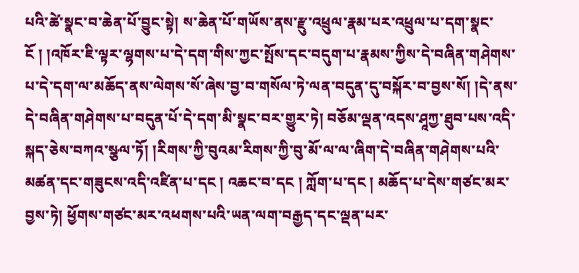པའི་ཚེ་སྣང་བ་ཆེན་པོ་བྱུང་སྟེ། ས་ཆེན་པོ་གཡོས་ནས་རྫུ་འཕྲུལ་རྣམ་པར་འཕྲུལ་པ་དག་སྣང་ངོ ། །འཁོར་ཇི་ལྟར་ལྷགས་པ་དེ་དག་གིས་ཀྱང་སྤོས་དང་བདུག་པ་རྣམས་ཀྱིས་དེ་བཞིན་གཤེགས་པ་དེ་དག་ལ་མཆོད་ནས་ལེགས་སོ་ཞེས་བྱ་བ་གསོལ་ཏེ་ལན་བདུན་དུ་བསྐོར་བ་བྱས་སོ། །དེ་ནས་དེ་བཞིན་གཤེགས་པ་བདུན་པོ་དེ་དག་མི་སྣང་བར་གྱུར་ཏེ། བཅོམ་ལྡན་འདས་ཤཱཀྱ་ཐུབ་པས་འདི་སྐད་ཅེས་བཀའ་སྩལ་ཏོ། །རིགས་ཀྱི་བུའམ་རིགས་ཀྱི་བུ་མོ་ལ་ལ་ཞིག་དེ་བཞིན་གཤེགས་པའི་མཚན་དང་གཟུངས་འདི་འཛིན་པ་དང ། འཆང་བ་དང ། ཀློག་པ་དང ། མཆོད་པ་དེས་གཙང་མར་བྱས་ཏེ། ཕྱོགས་གཙང་མར་འཕགས་པའི་ཡན་ལག་བརྒྱད་དང་ལྡན་པར་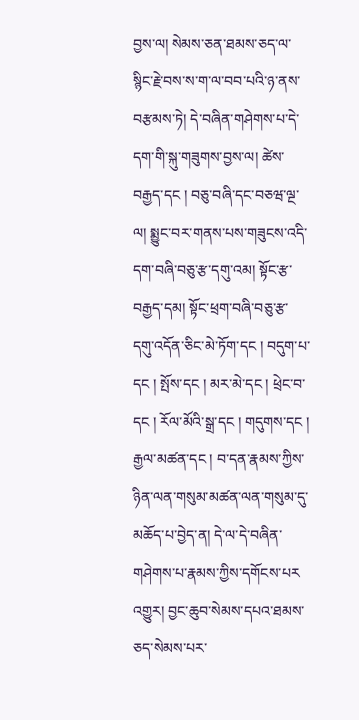བྱས་ལ། སེམས་ཅན་ཐམས་ཅད་ལ་སྙིང་རྗེ་བས་ས་ག་ལ་བབ་པའི་ཉ་ནས་བརྩམས་ཏེ། དེ་བཞིན་གཤེགས་པ་དེ་དག་གི་སྐུ་གཟུགས་བྱས་ལ། ཚེས་བརྒྱད་དང ། བཅུ་བཞི་དང་བཅཝ་ལྔ་ལ། སྨྱུང་བར་གནས་པས་གཟུངས་འདི་དག་བཞི་བཅུ་རྩ་དགུ་འམ། སྟོང་རྩ་བརྒྱད་དམ། སྟོང་ཕྲག་བཞི་བཅུ་རྩ་དགུ་འདོན་ཅིང་མེ་ཏོག་དང ། བདུག་པ་དང ། སྤོས་དང ། མར་མེ་དང ། ཕྲེང་བ་དང ། རོལ་མོའི་སྒྲ་དང ། གདུགས་དང ། རྒྱལ་མཚན་དང ། བ་དན་རྣམས་ཀྱིས་ཉིན་ལན་གསུམ་མཚན་ལན་གསུམ་དུ་མཆོད་པ་བྱེད་ན། དེ་ལ་དེ་བཞིན་གཤེགས་པ་རྣམས་ཀྱིས་དགོངས་པར
འགྱུར། བྱང་ཆུབ་སེམས་དཔའ་ཐམས་ཅད་སེམས་པར་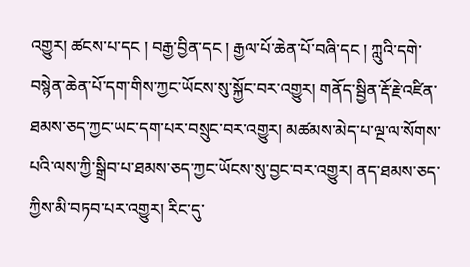འགྱུར། ཚངས་པ་དང ། བརྒྱ་བྱིན་དང ། རྒྱལ་པོ་ཆེན་པོ་བཞི་དང ། ཀླུའི་དགེ་བསྙེན་ཆེན་པོ་དག་གིས་ཀྱང་ཡོངས་སུ་སྐྱོང་བར་འགྱུར། གནོད་སྦྱིན་རྡོ་རྗེ་འཛིན་ཐམས་ཅད་ཀྱང་ཡང་དག་པར་བསྲུང་བར་འགྱུར། མཚམས་མེད་པ་ལྔ་ལ་སོགས་པའི་ལས་ཀྱི་སྒྲིབ་པ་ཐམས་ཅད་ཀྱང་ཡོངས་སུ་བྱང་བར་འགྱུར། ནད་ཐམས་ཅད་ཀྱིས་མི་བཏབ་པར་འགྱུར། རིང་དུ་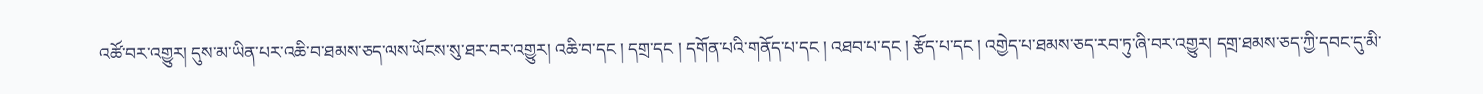འཚོ་བར་འགྱུར། དུས་མ་ཡིན་པར་འཆི་བ་ཐམས་ཅད་ལས་ཡོངས་སུ་ཐར་བར་འགྱུར། འཆི་བ་དང ། དགྲ་དང ། དགོན་པའི་གནོད་པ་དང ། འཐབ་པ་དང ། རྩོད་པ་དང ། འགྱེད་པ་ཐམས་ཅད་རབ་ཏུ་ཞི་བར་འགྱུར། དགྲ་ཐམས་ཅད་ཀྱི་དབང་དུ་མི་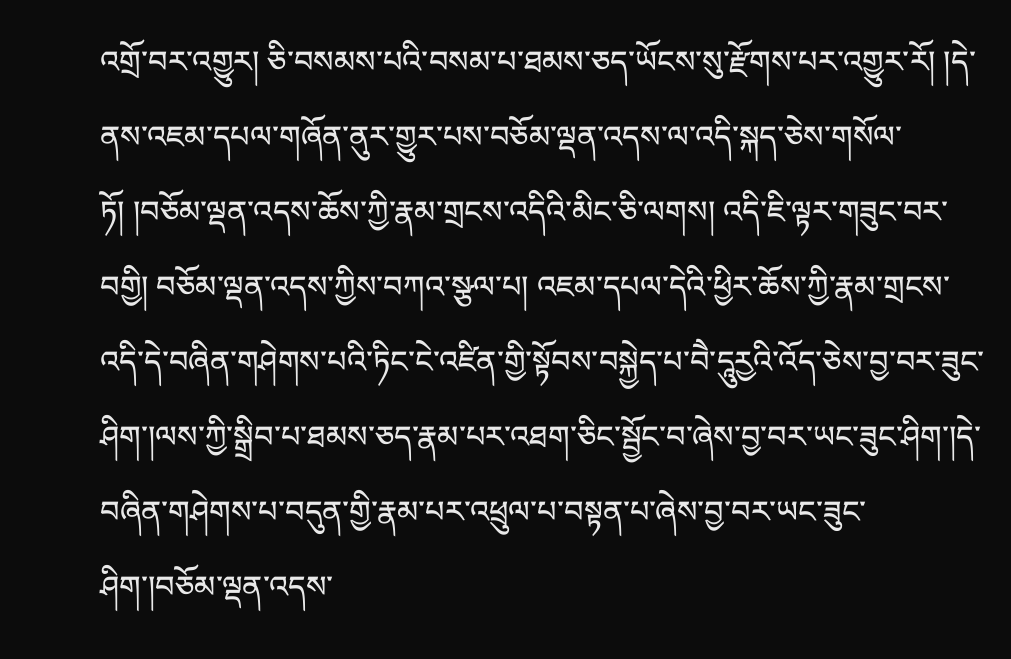འགྲོ་བར་འགྱུར། ཅི་བསམས་པའི་བསམ་པ་ཐམས་ཅད་ཡོངས་སུ་རྫོགས་པར་འགྱུར་རོ། །དེ་ནས་འཇམ་དཔལ་གཞོན་ནུར་གྱུར་པས་བཅོམ་ལྡན་འདས་ལ་འདི་སྐད་ཅེས་གསོལ་ཏོ། །བཅོམ་ལྡན་འདས་ཆོས་ཀྱི་རྣམ་གྲངས་འདིའི་མིང་ཅི་ལགས། འདི་ཇི་ལྟར་གཟུང་བར་བགྱི། བཅོམ་ལྡན་འདས་ཀྱིས་བཀའ་སྩལ་པ། འཇམ་དཔལ་དེའི་ཕྱིར་ཆོས་ཀྱི་རྣམ་གྲངས་འདི་དེ་བཞིན་གཤེགས་པའི་ཏིང་ངེ་འཛིན་གྱི་སྟོབས་བསྐྱེད་པ་བཻ་དཱུརྱའི་འོད་ཅེས་བྱ་བར་ཟུང་ཤིག་།ལས་ཀྱི་སྒྲིབ་པ་ཐམས་ཅད་རྣམ་པར་འཐག་ཅིང་སྦྱོང་བ་ཞེས་བྱ་བར་ཡང་ཟུང་ཤིག་།དེ་བཞིན་གཤེགས་པ་བདུན་གྱི་རྣམ་པར་འཕྲུལ་པ་བསྟན་པ་ཞེས་བྱ་བར་ཡང་ཟུང་ཤིག་།བཅོམ་ལྡན་འདས་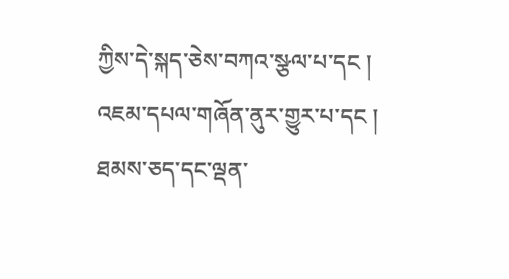ཀྱིས་དེ་སྐད་ཅེས་བཀའ་སྩལ་པ་དང ། འཇམ་དཔལ་གཞོན་ནུར་གྱུར་པ་དང ། ཐམས་ཅད་དང་ལྡན་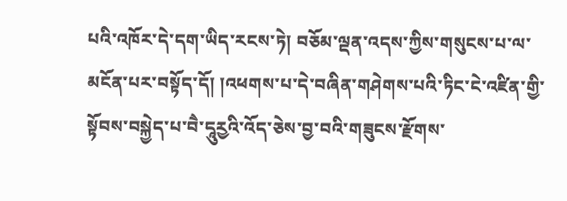པའི་འཁོར་དེ་དག་ཡིད་རངས་ཏེ། བཅོམ་ལྡན་འདས་ཀྱིས་གསུངས་པ་ལ་མངོན་པར་བསྟོད་དོ། །འཕགས་པ་དེ་བཞིན་གཤེགས་པའི་ཏིང་ངེ་འཛིན་གྱི་སྟོབས་བསྐྱེད་པ་བཻ་དཱུརྱའི་འོད་ཅེས་བྱ་བའི་གཟུངས་རྫོགས་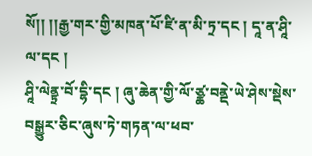སོ།། །།རྒྱ་གར་གྱི་མཁན་པོ་ཛི་ན་མི་ཏྲ་དང ། དཱ་ན་ཤཱི་ལ་དང །
ཤཱི་ལེནྟྲ་བོ་དྷི་དང ། ཞུ་ཆེན་གྱི་ལོ་ཙྪ་བནྡེ་ཡེ་ཤེས་སྡེས་བསྒྱུར་ཅིང་ཞུས་ཏེ་གཏན་ལ་ཕབ་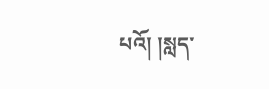པའོ། །སླད་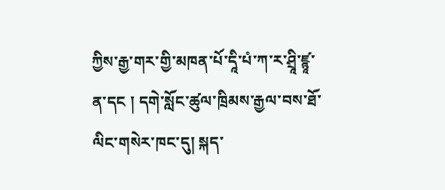ཀྱིས་རྒྱ་གར་གྱི་མཁན་པོ་དཱི་པཾ་ཀ་ར་ཤྲཱི་ཛྙཱ་ན་དང ། དགེ་སློང་ཚུལ་ཁྲིམས་རྒྱལ་བས་ཐོ་ལིང་གསེར་ཁང་དུ། སྐད་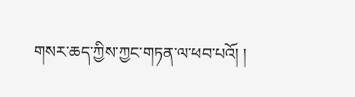གསར་ཆད་ཀྱིས་ཀྱང་གཏན་ལ་ཕབ་པའོ། །